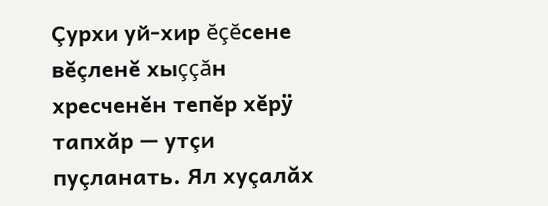Çурхи уй-хир ĕçĕсене вĕçленĕ хыççăн хресченĕн тепĕр хĕрÿ тапхăр — утçи пуçланать. Ял хуçалăх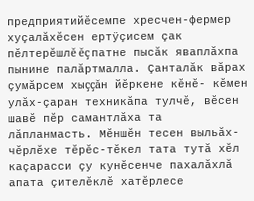предприятийĕсемпе хресчен-фермер хуçалăхĕсен ертÿçисем çак пĕлтерĕшлĕ ĕç патне пысăк яваплăхпа пынине палăртмалла. Çанталăк вăрах çумăрсем хыççăн йĕркене кĕнĕ- кĕмен улăх-çаран техникăпа тулчĕ, вĕсен шавĕ пĕр самантлăха та лăпланмасть. Мĕншĕн тесен выльăх-чĕрлĕхе тĕрĕс-тĕкел тата тутă хĕл каçарасси çу кунĕсенче пахалăхлă апата çителĕклĕ хатĕрлесе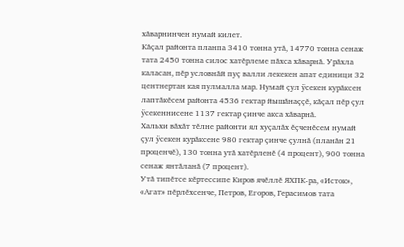хăварнинчен нумай килет.
Кăçал районта планпа 3410 тонна утă, 14770 тонна сенаж тата 2450 тонна силос хатĕрлеме пăхса хăварнă. Урăхла каласан, пĕр условнăй пуç валли лекекен апат единици 32 центнертан кая пулмалла мар. Нумай çул ÿсекен курăксен лаптăкĕсем районта 4536 гектар йышăнаççĕ, кăçал пĕр çул ÿсекеннисене 1137 гектар çинче акса хăварнă.
Хальхи вăхăт тĕлне районти ял хуçалăх ĕçченĕсем нумай çул ÿсекен курăксене 980 гектар çинче çулнă (планăн 21 проценчĕ), 130 тонна утă хатĕрленĕ (4 процент), 900 тонна сенаж янтăланă (7 процент).
Утă типĕтсе кĕртессипе Киров ячĕллĕ ЯХПК-ра, «Исток», «Агат» пĕрлĕхсенче, Петров, Егоров, Герасимов тата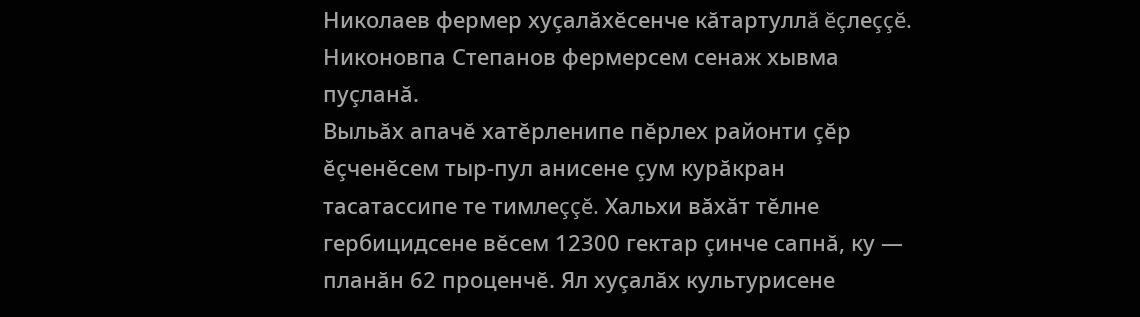Николаев фермер хуçалăхĕсенче кăтартуллă ĕçлеççĕ. Никоновпа Степанов фермерсем сенаж хывма пуçланă.
Выльăх апачĕ хатĕрленипе пĕрлех районти çĕр ĕçченĕсем тыр-пул анисене çум курăкран тасатассипе те тимлеççĕ. Хальхи вăхăт тĕлне гербицидсене вĕсем 12300 гектар çинче сапнă, ку — планăн 62 проценчĕ. Ял хуçалăх культурисене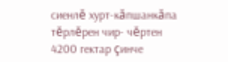сиенлĕ хурт-кăпшанкăпа тĕрлĕрен чир- чĕртен 4200 гектар çинче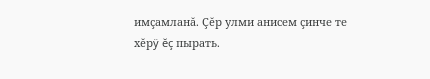имçамланă. Çĕр улми анисем çинче те хĕрÿ ĕç пырать.